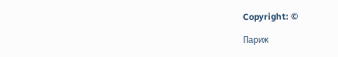Copyright: ©

Париж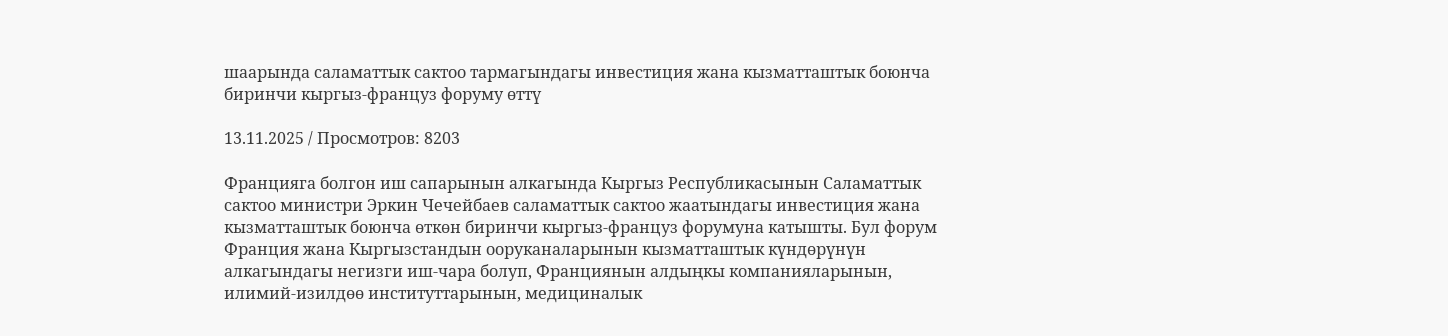шаарында саламаттык сактоо тармагындагы инвестиция жана кызматташтык боюнча биринчи кыргыз-француз форуму өттү

13.11.2025 / Просмотров: 8203

Францияга болгон иш сапарынын алкагында Кыргыз Республикасынын Саламаттык сактоо министри Эркин Чечейбаев саламаттык сактоо жаатындагы инвестиция жана кызматташтык боюнча өткөн биринчи кыргыз-француз форумуна катышты. Бул форум Франция жана Кыргызстандын ооруканаларынын кызматташтык күндөрүнүн алкагындагы негизги иш-чара болуп, Франциянын алдыңкы компанияларынын, илимий-изилдөө институттарынын, медициналык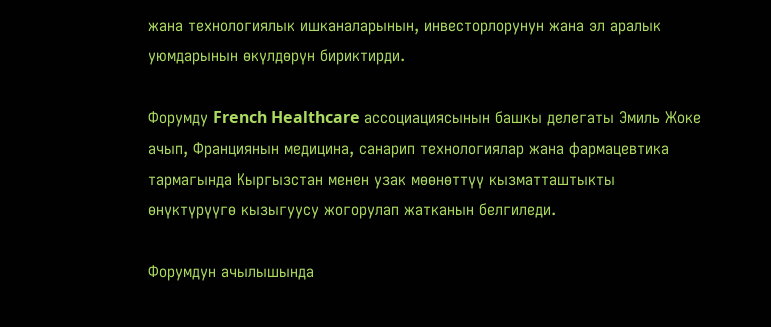жана технологиялык ишканаларынын, инвесторлорунун жана эл аралык уюмдарынын өкүлдөрүн бириктирди.

Форумду French Healthcare ассоциациясынын башкы делегаты Эмиль Жоке ачып, Франциянын медицина, санарип технологиялар жана фармацевтика тармагында Кыргызстан менен узак мөөнөттүү кызматташтыкты өнүктүрүүгө кызыгуусу жогорулап жатканын белгиледи.

Форумдун ачылышында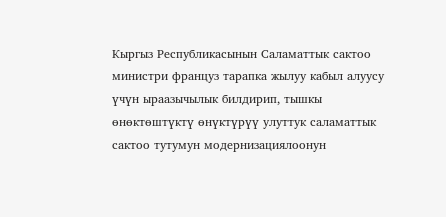Кыргыз Республикасынын Саламаттык сактоо министри француз тарапка жылуу кабыл алуусу үчүн ыраазычылык билдирип, тышкы өнөктөштүктү өнүктүрүү улуттук саламаттык сактоо тутумун модернизациялоонун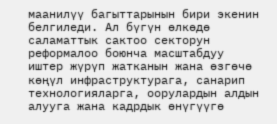маанилүү багыттарынын бири экенин белгиледи. Ал бүгүн өлкөдө саламаттык сактоо секторун реформалоо боюнча масштабдуу иштер жүрүп жатканын жана өзгөчө көңүл инфраструктурага, санарип технологияларга, оорулардын алдын алууга жана кадрдык өнүгүүгө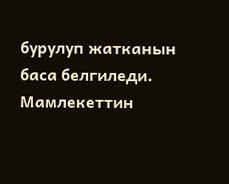бурулуп жатканын баса белгиледи. Мамлекеттин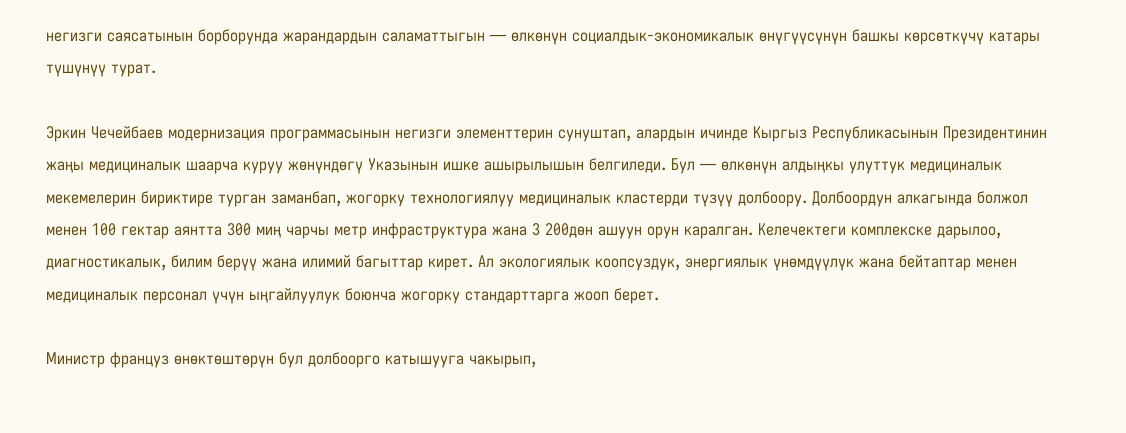негизги саясатынын борборунда жарандардын саламаттыгын — өлкөнүн социалдык-экономикалык өнүгүүсүнүн башкы көрсөткүчү катары түшүнүү турат.

Эркин Чечейбаев модернизация программасынын негизги элементтерин сунуштап, алардын ичинде Кыргыз Республикасынын Президентинин жаңы медициналык шаарча куруу жөнүндөгү Указынын ишке ашырылышын белгиледи. Бул — өлкөнүн алдыңкы улуттук медициналык мекемелерин бириктире турган заманбап, жогорку технологиялуу медициналык кластерди түзүү долбоору. Долбоордун алкагында болжол менен 100 гектар аянтта 300 миң чарчы метр инфраструктура жана 3 200дөн ашуун орун каралган. Келечектеги комплекске дарылоо, диагностикалык, билим берүү жана илимий багыттар кирет. Ал экологиялык коопсуздук, энергиялык үнөмдүүлүк жана бейтаптар менен медициналык персонал үчүн ыңгайлуулук боюнча жогорку стандарттарга жооп берет.

Министр француз өнөктөштөрүн бул долбоорго катышууга чакырып,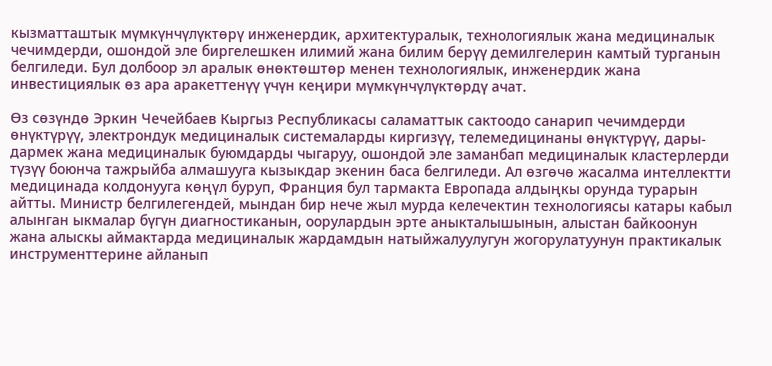кызматташтык мүмкүнчүлүктөрү инженердик, архитектуралык, технологиялык жана медициналык чечимдерди, ошондой эле биргелешкен илимий жана билим берүү демилгелерин камтый турганын белгиледи. Бул долбоор эл аралык өнөктөштөр менен технологиялык, инженердик жана инвестициялык өз ара аракеттенүү үчүн кеңири мүмкүнчүлүктөрдү ачат.

Өз сөзүндө Эркин Чечейбаев Кыргыз Республикасы саламаттык сактоодо санарип чечимдерди өнүктүрүү, электрондук медициналык системаларды киргизүү, телемедицинаны өнүктүрүү, дары-дармек жана медициналык буюмдарды чыгаруу, ошондой эле заманбап медициналык кластерлерди түзүү боюнча тажрыйба алмашууга кызыкдар экенин баса белгиледи. Ал өзгөчө жасалма интеллектти медицинада колдонууга көңүл буруп, Франция бул тармакта Европада алдыңкы орунда турарын айтты. Министр белгилегендей, мындан бир нече жыл мурда келечектин технологиясы катары кабыл алынган ыкмалар бүгүн диагностиканын, оорулардын эрте аныкталышынын, алыстан байкоонун жана алыскы аймактарда медициналык жардамдын натыйжалуулугун жогорулатуунун практикалык инструменттерине айланып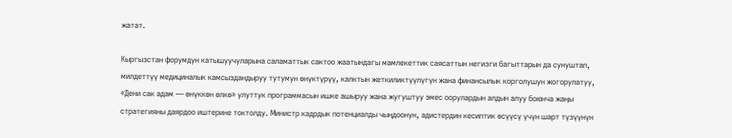жатат.

Кыргызстан форумдун катышуучуларына саламаттык сактоо жаатындагы мамлекеттик саясаттын негизги багыттарын да сунуштап, милдеттүү медициналык камсыздандыруу тутумун өнүктүрүү, калктын жеткиликтүүлүгүн жана финансылык корголушун жогорулатуу, «Дени сак адам — өнүккөн өлкө» улуттук программасын ишке ашыруу жана жугуштуу эмес оорулардын алдын алуу боюнча жаңы стратегияны даярдоо иштерине токтолду. Министр кадрдык потенциалды чыңдоонун, адистердин кесиптик өсүүсү үчүн шарт түзүүнүн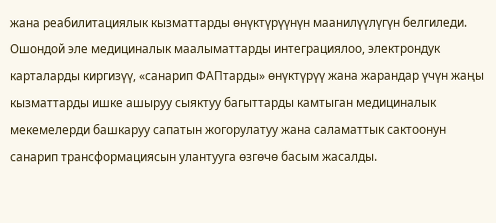жана реабилитациялык кызматтарды өнүктүрүүнүн маанилүүлүгүн белгиледи. Ошондой эле медициналык маалыматтарды интеграциялоо, электрондук карталарды киргизүү, «санарип ФАПтарды» өнүктүрүү жана жарандар үчүн жаңы кызматтарды ишке ашыруу сыяктуу багыттарды камтыган медициналык мекемелерди башкаруу сапатын жогорулатуу жана саламаттык сактоонун санарип трансформациясын улантууга өзгөчө басым жасалды.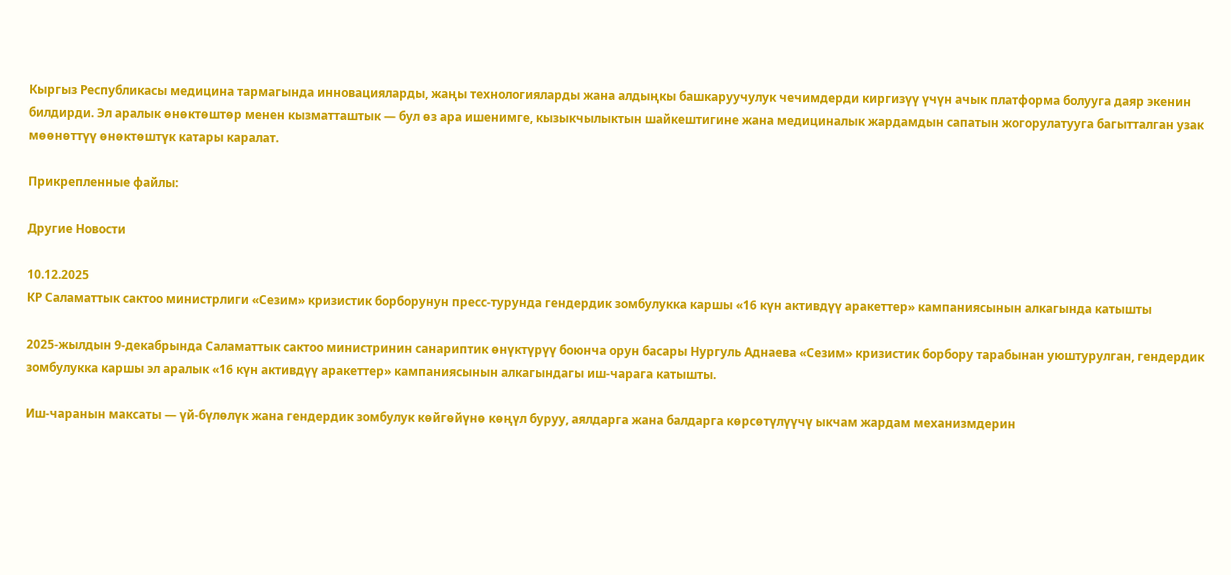Кыргыз Республикасы медицина тармагында инновацияларды, жаңы технологияларды жана алдыңкы башкаруучулук чечимдерди киргизүү үчүн ачык платформа болууга даяр экенин билдирди. Эл аралык өнөктөштөр менен кызматташтык — бул өз ара ишенимге, кызыкчылыктын шайкештигине жана медициналык жардамдын сапатын жогорулатууга багытталган узак мөөнөттүү өнөктөштүк катары каралат.

Прикрепленные файлы:

Другие Новости

10.12.2025
КР Саламаттык сактоо министрлиги «Сезим» кризистик борборунун пресс-турунда гендердик зомбулукка каршы «16 күн активдүү аракеттер» кампаниясынын алкагында катышты

2025-жылдын 9-декабрында Саламаттык сактоо министринин санариптик өнүктүрүү боюнча орун басары Нургуль Аднаева «Сезим» кризистик борбору тарабынан уюштурулган, гендердик зомбулукка каршы эл аралык «16 күн активдүү аракеттер» кампаниясынын алкагындагы иш-чарага катышты.

Иш-чаранын максаты — үй-бүлөлүк жана гендердик зомбулук көйгөйүнө көңүл буруу, аялдарга жана балдарга көрсөтүлүүчү ыкчам жардам механизмдерин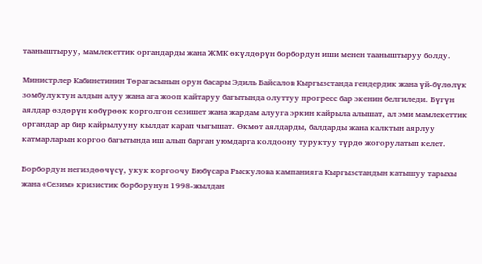тааныштыруу, мамлекеттик органдарды жана ЖМК өкүлдөрүн борбордун иши менен тааныштыруу болду.

Министрлер Кабинетинин Төрагасынын орун басары Эдиль Байсалов Кыргызстанда гендердик жана үй-бүлөлүк зомбулуктун алдын алуу жана ага жооп кайтаруу багытында олуттуу прогресс бар экенин белгиледи. Бүгүн аялдар өздөрүн көбүрөөк корголгон сезишет жана жардам алууга эркин кайрыла алышат, ал эми мамлекеттик органдар ар бир кайрылууну кылдат карап чыгышат. Өкмөт аялдарды, балдарды жана калктын аярлуу катмарларын коргоо багытында иш алып барган уюмдарга колдоону туруктуу түрдө жогорулатып келет.

Борбордун негиздөөчүсү, укук коргоочу Бюбүсара Рыскулова кампанияга Кыргызстандын катышуу тарыхы жана «Сезим» кризистик борборунун 1998-жылдан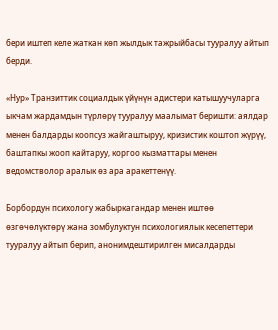бери иштеп келе жаткан көп жылдык тажрыйбасы тууралуу айтып берди.

«Нур» Транзиттик социалдык үйүнүн адистери катышуучуларга ыкчам жардамдын түрлөрү тууралуу маалымат беришти: аялдар менен балдарды коопсуз жайгаштыруу, кризистик коштоп жүрүү, баштапкы жооп кайтаруу, коргоо кызматтары менен ведомстволор аралык өз ара аракеттенүү.

Борбордун психологу жабыркагандар менен иштөө өзгөчөлүктөрү жана зомбулуктун психологиялык кесепеттери тууралуу айтып берип, анонимдештирилген мисалдарды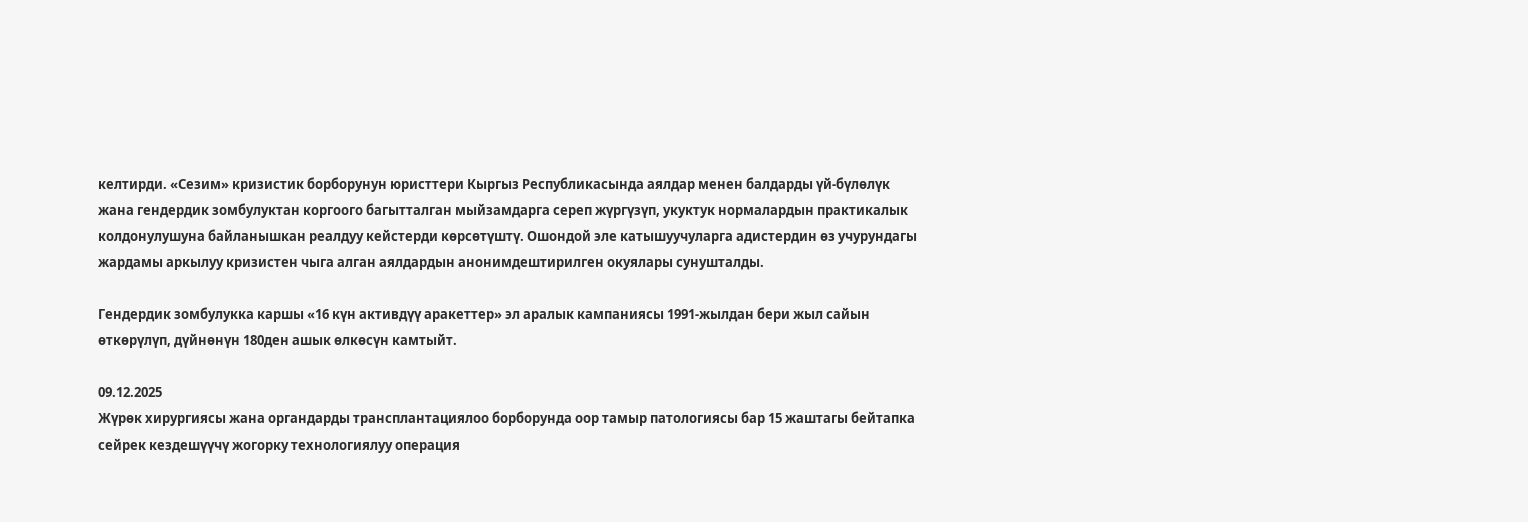келтирди. «Сезим» кризистик борборунун юристтери Кыргыз Республикасында аялдар менен балдарды үй-бүлөлүк жана гендердик зомбулуктан коргоого багытталган мыйзамдарга сереп жүргүзүп, укуктук нормалардын практикалык колдонулушуна байланышкан реалдуу кейстерди көрсөтүштү. Ошондой эле катышуучуларга адистердин өз учурундагы жардамы аркылуу кризистен чыга алган аялдардын анонимдештирилген окуялары сунушталды.

Гендердик зомбулукка каршы «16 күн активдүү аракеттер» эл аралык кампаниясы 1991-жылдан бери жыл сайын өткөрүлүп, дүйнөнүн 180ден ашык өлкөсүн камтыйт.

09.12.2025
Жүрөк хирургиясы жана органдарды трансплантациялоо борборунда оор тамыр патологиясы бар 15 жаштагы бейтапка сейрек кездешүүчү жогорку технологиялуу операция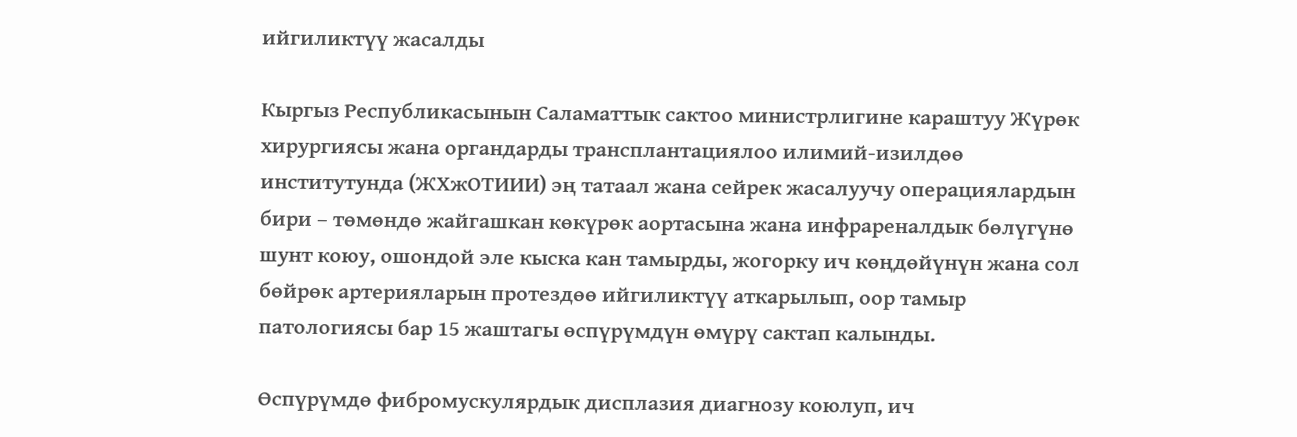ийгиликтүү жасалды

Кыргыз Республикасынын Саламаттык сактоо министрлигине караштуу Жүрөк хирургиясы жана органдарды трансплантациялоо илимий-изилдөө институтунда (ЖХжОТИИИ) эң татаал жана сейрек жасалуучу операциялардын бири – төмөндө жайгашкан көкүрөк аортасына жана инфрареналдык бөлүгүнө шунт коюу, ошондой эле кыска кан тамырды, жогорку ич көңдөйүнүн жана сол бөйрөк артерияларын протездөө ийгиликтүү аткарылып, оор тамыр патологиясы бар 15 жаштагы өспүрүмдүн өмүрү сактап калынды.

Өспүрүмдө фибромускулярдык дисплазия диагнозу коюлуп, ич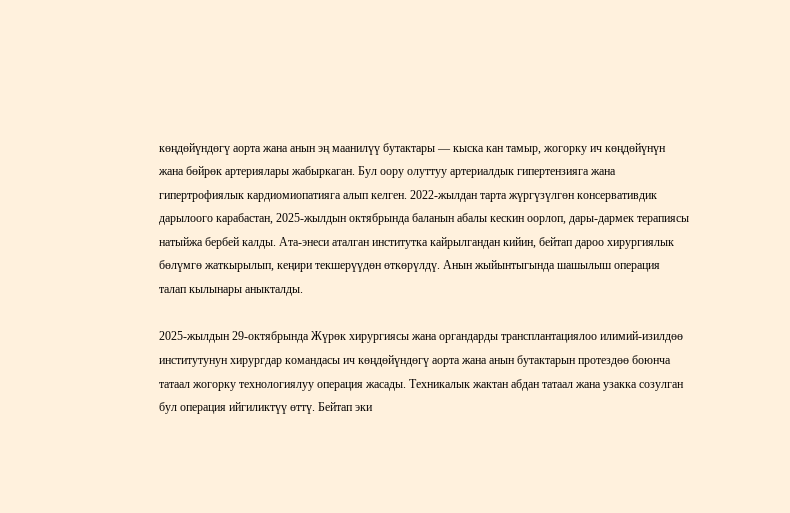көңдөйүндөгү аорта жана анын эң маанилүү бутактары — кыска кан тамыр, жогорку ич көңдөйүнүн жана бөйрөк артериялары жабыркаган. Бул оору олуттуу артериалдык гипертензияга жана гипертрофиялык кардиомиопатияга алып келген. 2022-жылдан тарта жүргүзүлгөн консервативдик дарылоого карабастан, 2025-жылдын октябрында баланын абалы кескин оорлоп, дары-дармек терапиясы натыйжа бербей калды. Ата-энеси аталган институтка кайрылгандан кийин, бейтап дароо хирургиялык бөлүмгө жаткырылып, кеңири текшерүүдөн өткөрүлдү. Анын жыйынтыгында шашылыш операция талап кылынары аныкталды.

2025-жылдын 29-октябрында Жүрөк хирургиясы жана органдарды трансплантациялоо илимий-изилдөө институтунун хирургдар командасы ич көңдөйүндөгү аорта жана анын бутактарын протездөө боюнча татаал жогорку технологиялуу операция жасады. Техникалык жактан абдан татаал жана узакка созулган бул операция ийгиликтүү өттү. Бейтап эки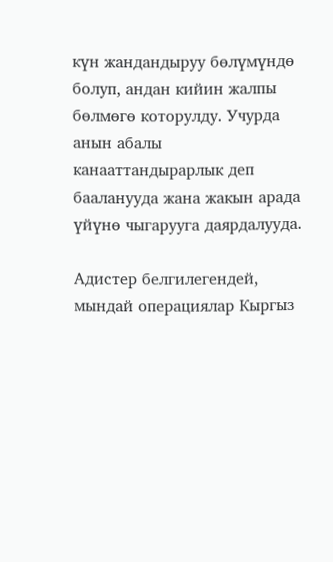күн жандандыруу бөлүмүндө болуп, андан кийин жалпы бөлмөгө которулду. Учурда анын абалы канааттандырарлык деп бааланууда жана жакын арада үйүнө чыгарууга даярдалууда.

Адистер белгилегендей, мындай операциялар Кыргыз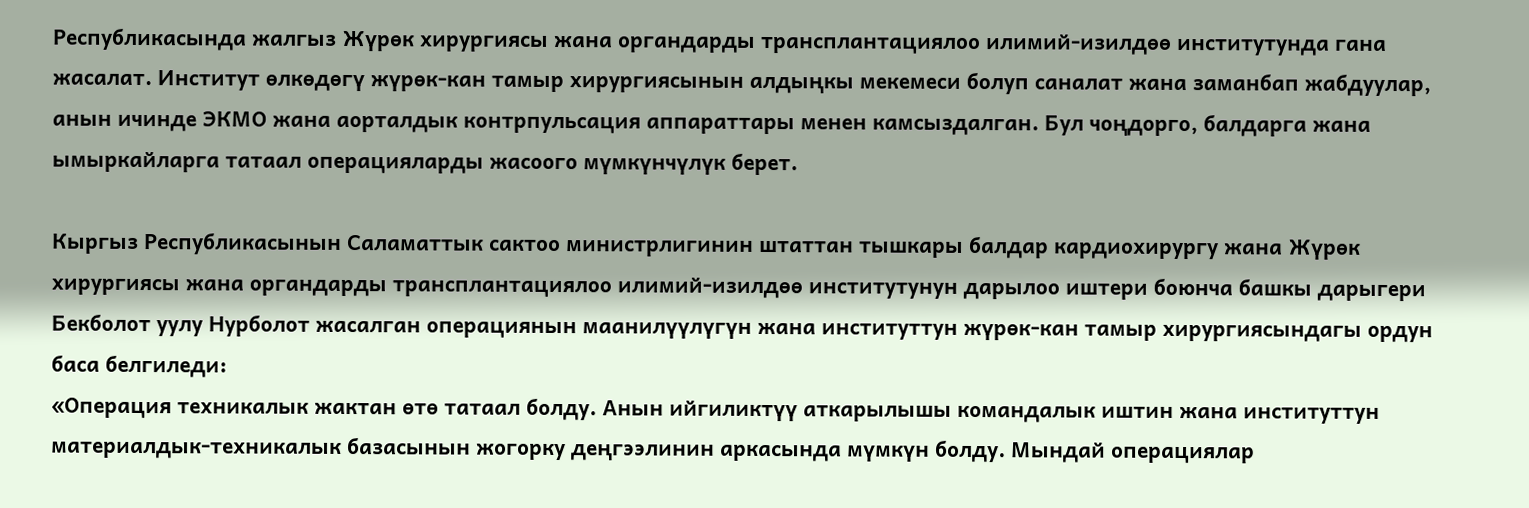Республикасында жалгыз Жүрөк хирургиясы жана органдарды трансплантациялоо илимий-изилдөө институтунда гана жасалат. Институт өлкөдөгү жүрөк-кан тамыр хирургиясынын алдыңкы мекемеси болуп саналат жана заманбап жабдуулар, анын ичинде ЭКМО жана аорталдык контрпульсация аппараттары менен камсыздалган. Бул чоңдорго, балдарга жана ымыркайларга татаал операцияларды жасоого мүмкүнчүлүк берет.

Кыргыз Республикасынын Саламаттык сактоо министрлигинин штаттан тышкары балдар кардиохирургу жана Жүрөк хирургиясы жана органдарды трансплантациялоо илимий-изилдөө институтунун дарылоо иштери боюнча башкы дарыгери Бекболот уулу Нурболот жасалган операциянын маанилүүлүгүн жана институттун жүрөк-кан тамыр хирургиясындагы ордун баса белгиледи:
«Операция техникалык жактан өтө татаал болду. Анын ийгиликтүү аткарылышы командалык иштин жана институттун материалдык-техникалык базасынын жогорку деңгээлинин аркасында мүмкүн болду. Мындай операциялар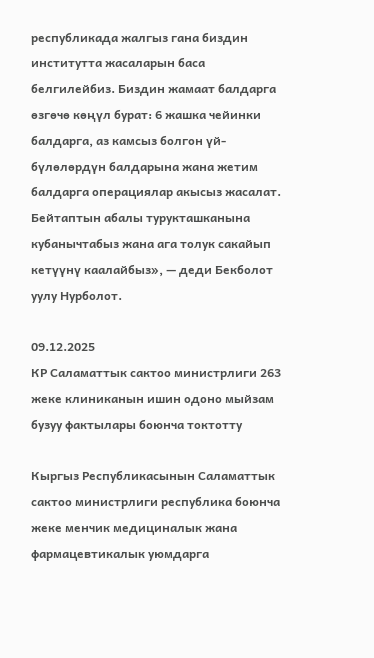республикада жалгыз гана биздин институтта жасаларын баса белгилейбиз. Биздин жамаат балдарга өзгөчө көңүл бурат: 6 жашка чейинки балдарга, аз камсыз болгон үй-бүлөлөрдүн балдарына жана жетим балдарга операциялар акысыз жасалат. Бейтаптын абалы турукташканына кубанычтабыз жана ага толук сакайып кетүүнү каалайбыз», — деди Бекболот уулу Нурболот.

09.12.2025
КР Саламаттык сактоо министрлиги 263 жеке клиниканын ишин одоно мыйзам бузуу фактылары боюнча токтотту

Кыргыз Республикасынын Саламаттык сактоо министрлиги республика боюнча жеке менчик медициналык жана фармацевтикалык уюмдарга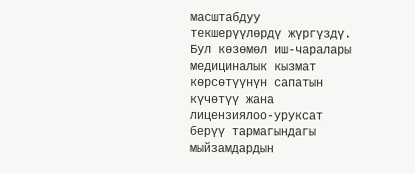масштабдуу текшерүүлөрдү жүргүздү. Бул көзөмөл иш-чаралары медициналык кызмат көрсөтүүнүн сапатын күчөтүү жана лицензиялоо-уруксат берүү тармагындагы мыйзамдардын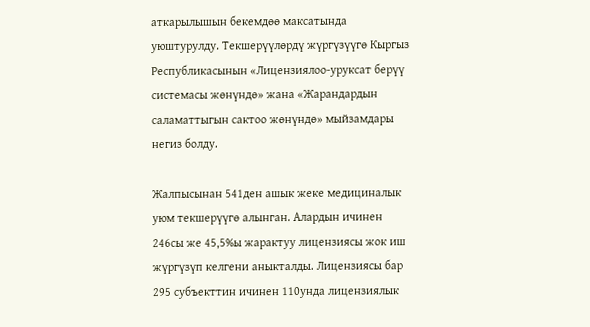аткарылышын бекемдөө максатында уюштурулду. Текшерүүлөрдү жүргүзүүгө Кыргыз Республикасынын «Лицензиялоо-уруксат берүү системасы жөнүндө» жана «Жарандардын саламаттыгын сактоо жөнүндө» мыйзамдары негиз болду.

Жалпысынан 541ден ашык жеке медициналык уюм текшерүүгө алынган. Алардын ичинен 246сы же 45,5%ы жарактуу лицензиясы жок иш жүргүзүп келгени аныкталды. Лицензиясы бар 295 субъекттин ичинен 110унда лицензиялык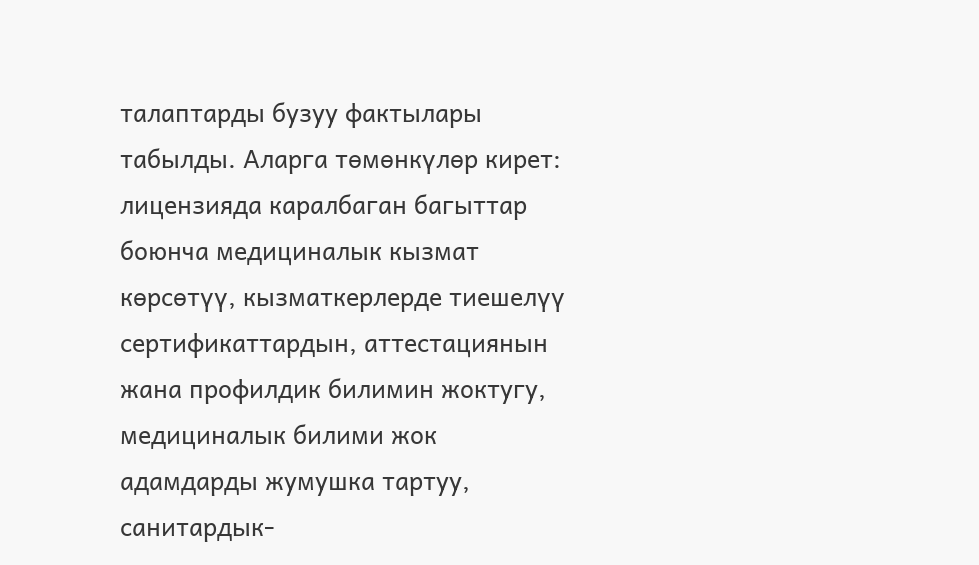талаптарды бузуу фактылары табылды. Аларга төмөнкүлөр кирет: лицензияда каралбаган багыттар боюнча медициналык кызмат көрсөтүү, кызматкерлерде тиешелүү сертификаттардын, аттестациянын жана профилдик билимин жоктугу, медициналык билими жок адамдарды жумушка тартуу, санитардык-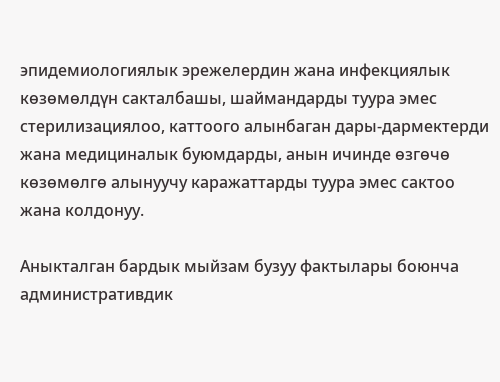эпидемиологиялык эрежелердин жана инфекциялык көзөмөлдүн сакталбашы, шаймандарды туура эмес стерилизациялоо, каттоого алынбаган дары-дармектерди жана медициналык буюмдарды, анын ичинде өзгөчө көзөмөлгө алынуучу каражаттарды туура эмес сактоо жана колдонуу.

Аныкталган бардык мыйзам бузуу фактылары боюнча административдик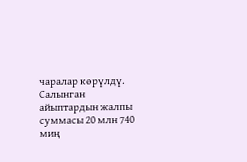чаралар көрүлдү. Салынган айыптардын жалпы суммасы 20 млн 740 миң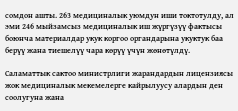сомдон ашты. 263 медициналык уюмдун иши токтотулду, ал эми 246 мыйзамсыз медициналык иш жүргүзүү фактысы боюнча материалдар укук коргоо органдарына укуктук баа берүү жана тиешелүү чара көрүү үчүн жөнөтүлдү.

Саламаттык сактоо министрлиги жарандардын лицензиясы жок медициналык мекемелерге кайрылуусу алардын ден соолугуна жана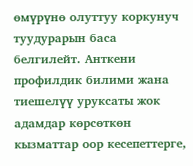өмүрүнө олуттуу коркунуч туудурарын баса белгилейт. Анткени профилдик билими жана тиешелүү уруксаты жок адамдар көрсөткөн кызматтар оор кесепеттерге,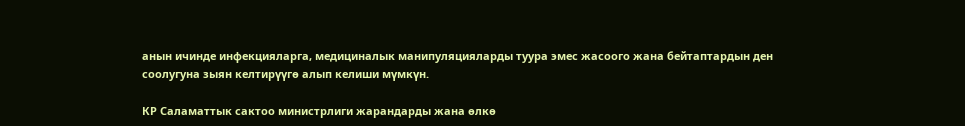анын ичинде инфекцияларга, медициналык манипуляцияларды туура эмес жасоого жана бейтаптардын ден соолугуна зыян келтирүүгө алып келиши мүмкүн.

КР Саламаттык сактоо министрлиги жарандарды жана өлкө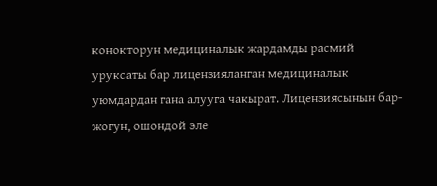конокторун медициналык жардамды расмий уруксаты бар лицензияланган медициналык уюмдардан гана алууга чакырат. Лицензиясынын бар-жогун, ошондой эле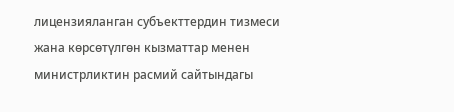лицензияланган субъекттердин тизмеси жана көрсөтүлгөн кызматтар менен министрликтин расмий сайтындагы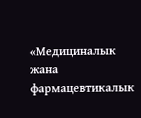«Медициналык жана фармацевтикалык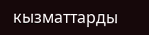кызматтарды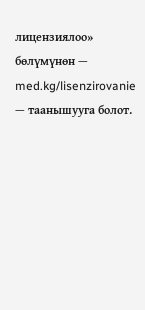лицензиялоо» бөлүмүнөн — med.kg/lisenzirovanie — таанышууга болот.